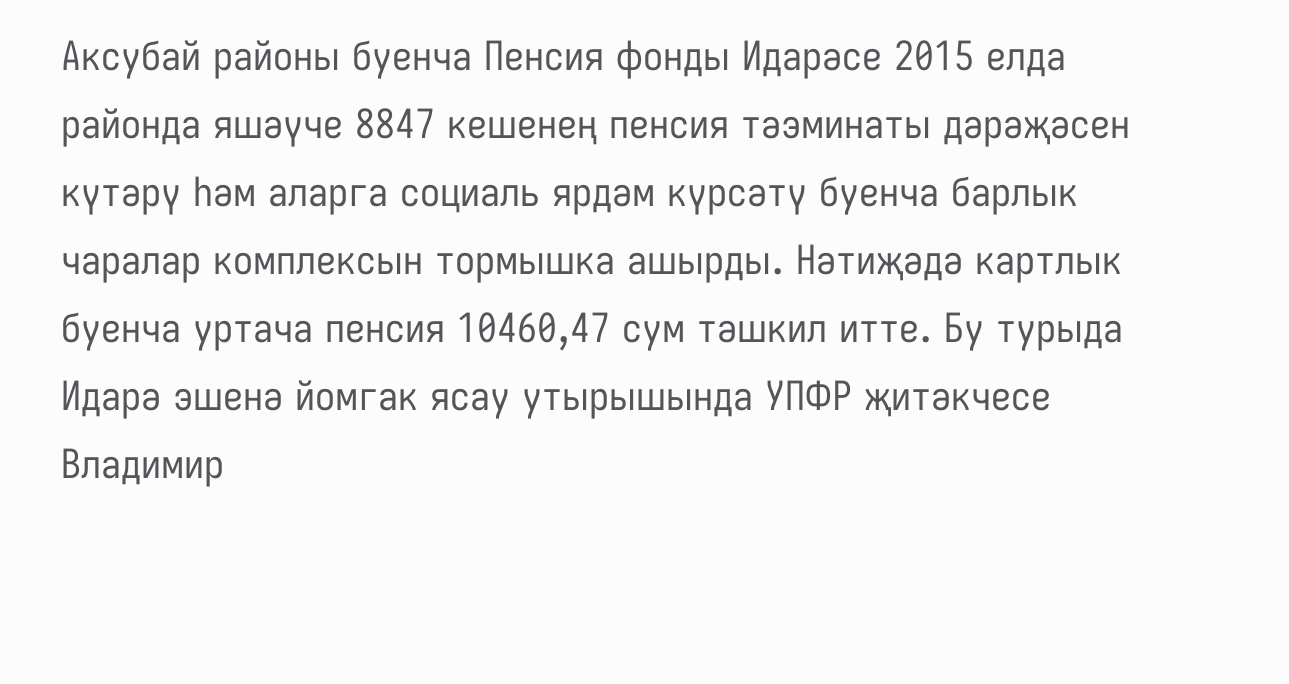Аксубай районы буенча Пенсия фонды Идарәсе 2015 елда районда яшәүче 8847 кешенең пенсия тәэминаты дәрәҗәсен күтәрү һәм аларга социаль ярдәм күрсәтү буенча барлык чаралар комплексын тормышка ашырды. Нәтиҗәдә картлык буенча уртача пенсия 10460,47 сум тәшкил итте. Бу турыда Идарә эшенә йомгак ясау утырышында УПФР җитәкчесе Владимир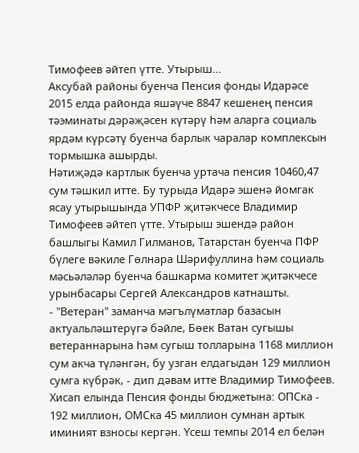Тимофеев әйтеп үтте. Утырыш...
Аксубай районы буенча Пенсия фонды Идарәсе 2015 елда районда яшәүче 8847 кешенең пенсия тәэминаты дәрәҗәсен күтәрү һәм аларга социаль ярдәм күрсәтү буенча барлык чаралар комплексын тормышка ашырды.
Нәтиҗәдә картлык буенча уртача пенсия 10460,47 сум тәшкил итте. Бу турыда Идарә эшенә йомгак ясау утырышында УПФР җитәкчесе Владимир Тимофеев әйтеп үтте. Утырыш эшендә район башлыгы Камил Гилманов, Татарстан буенча ПФР бүлеге вәкиле Гөлнара Шәрифуллина һәм социаль мәсьәләләр буенча башкарма комитет җитәкчесе урынбасары Сергей Александров катнашты.
- "Ветеран" заманча мәгълүматлар базасын актуальләштерүгә бәйле, Бөек Ватан сугышы ветераннарына һәм сугыш толларына 1168 миллион сум акча түләнгән, бу узган елдагыдан 129 миллион сумга күбрәк, - дип дәвам итте Владимир Тимофеев.
Хисап елында Пенсия фонды бюджетына: ОПСка - 192 миллион, ОМСка 45 миллион сумнан артык иминият взносы кергән. Үсеш темпы 2014 ел белән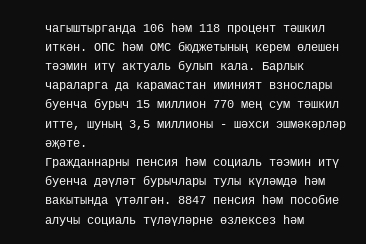чагыштырганда 106 һәм 118 процент тәшкил иткән. ОПС һәм ОМС бюджетының керем өлешен тәэмин итү актуаль булып кала. Барлык чараларга да карамастан иминият взнослары буенча бурыч 15 миллион 770 мең сум тәшкил итте, шуның 3,5 миллионы - шәхси эшмәкәрләр әҗәте.
Гражданнарны пенсия һәм социаль тәэмин итү буенча дәүләт бурычлары тулы күләмдә һәм вакытында үтәлгән. 8847 пенсия һәм пособие алучы социаль түләүләрне өзлексез һәм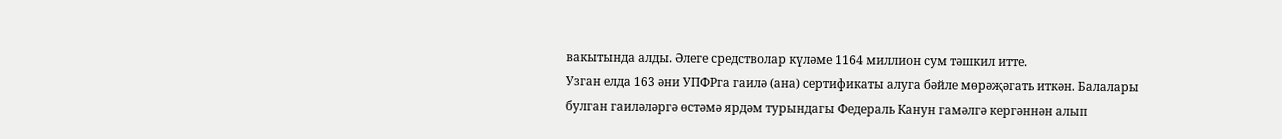вакытында алды. Әлеге средстволар күләме 1164 миллион сум тәшкил итте.
Узган елда 163 әни УПФРга гаилә (ана) сертификаты алуга бәйле мөрәҗәгать иткән. Балалары булган гаиләләргә өстәмә ярдәм турындагы Федераль Канун гамәлгә кергәннән алып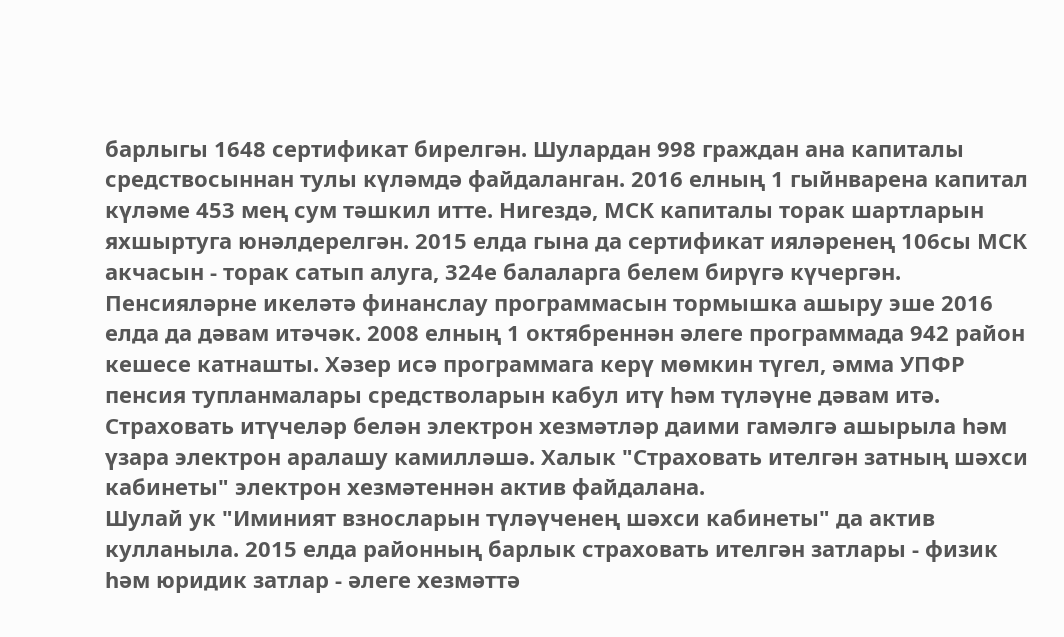барлыгы 1648 сертификат бирелгән. Шулардан 998 граждан ана капиталы средствосыннан тулы күләмдә файдаланган. 2016 елның 1 гыйнварена капитал күләме 453 мең сум тәшкил итте. Нигездә, МСК капиталы торак шартларын яхшыртуга юнәлдерелгән. 2015 елда гына да сертификат ияләренең 106сы МСК акчасын - торак сатып алуга, 324е балаларга белем бирүгә күчергән.
Пенсияләрне икеләтә финанслау программасын тормышка ашыру эше 2016 елда да дәвам итәчәк. 2008 елның 1 октябреннән әлеге программада 942 район кешесе катнашты. Хәзер исә программага керү мөмкин түгел, әмма УПФР пенсия тупланмалары средстволарын кабул итү һәм түләүне дәвам итә.
Страховать итүчеләр белән электрон хезмәтләр даими гамәлгә ашырыла һәм үзара электрон аралашу камилләшә. Халык "Страховать ителгән затның шәхси кабинеты" электрон хезмәтеннән актив файдалана.
Шулай ук "Иминият взносларын түләүченең шәхси кабинеты" да актив кулланыла. 2015 елда районның барлык страховать ителгән затлары - физик һәм юридик затлар - әлеге хезмәттә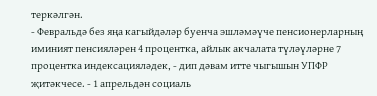теркәлгән.
- Февральдә без яңа кагыйдәләр буенча эшләмәүче пенсионерларның иминият пенсияләрен 4 процентка, айлык акчалата түләүләрне 7 процентка индексацияләдек, - дип дәвам итте чыгышын УПФР җитәкчесе. - 1 апрельдән социаль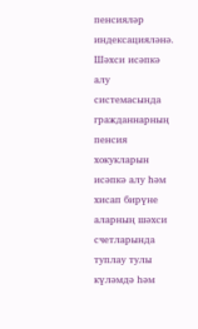пенсияләр индексацияләнә.
Шәхси исәпкә алу системасында гражданнарның пенсия хокукларын исәпкә алу һәм хисап бирүне аларның шәхси счетларында туплау тулы күләмдә һәм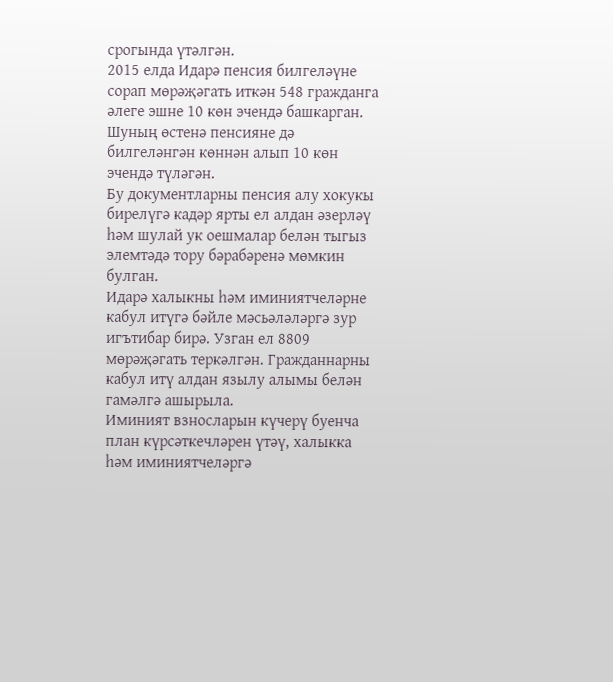срогында үтәлгән.
2015 елда Идарә пенсия билгеләүне сорап мөрәҗәгать иткән 548 гражданга әлеге эшне 10 көн эчендә башкарган. Шуның өстенә пенсияне дә билгеләнгән көннән алып 10 көн эчендә түләгән.
Бу документларны пенсия алу хокукы бирелүгә кадәр ярты ел алдан әзерләү һәм шулай ук оешмалар белән тыгыз элемтәдә тору бәрабәренә мөмкин булган.
Идарә халыкны һәм иминиятчеләрне кабул итүгә бәйле мәсьәләләргә зур игътибар бирә. Узган ел 8809 мөрәҗәгать теркәлгән. Гражданнарны кабул итү алдан язылу алымы белән гамәлгә ашырыла.
Иминият взносларын күчерү буенча план күрсәткечләрен үтәү, халыкка һәм иминиятчеләргә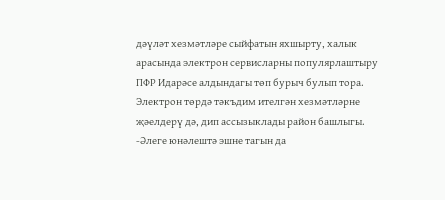дәүләт хезмәтләре сыйфатын яхшырту, халык арасында электрон сервисларны популярлаштыру ПФР Идарәсе алдындагы төп бурыч булып тора.
Электрон төрдә тәкъдим ителгән хезмәтләрне җәелдерү дә, дип ассызыклады район башлыгы.
-Әлеге юнәлештә эшне тагын да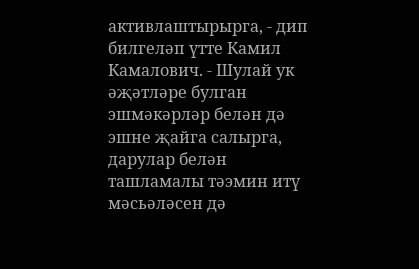активлаштырырга, - дип билгеләп үтте Камил Камалович. - Шулай ук әҗәтләре булган эшмәкәрләр белән дә эшне җайга салырга, дарулар белән ташламалы тәэмин итү мәсьәләсен дә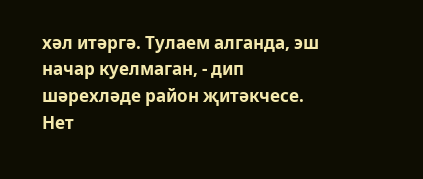хәл итәргә. Тулаем алганда, эш начар куелмаган, - дип шәрехләде район җитәкчесе.
Нет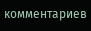комментариев